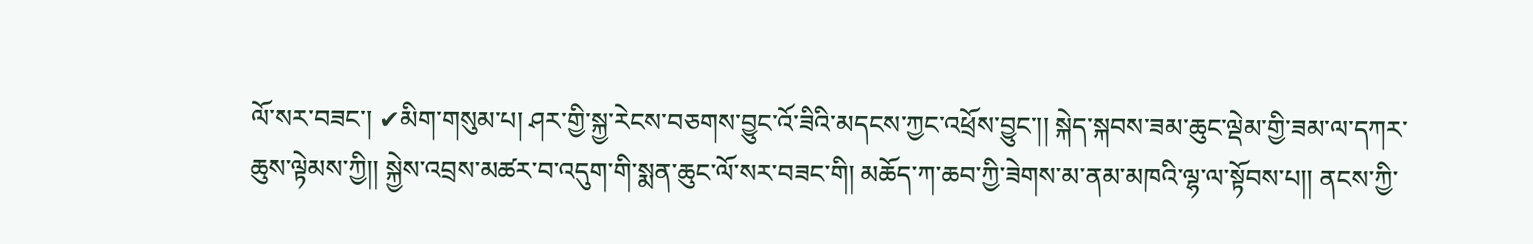ལོ་སར་བཟང་། ✔མིག་གསུམ་པ། ཤར་གྱི་སྐྱ་རེངས་བཅགས་བྱུང་འོ་ཟིའི་མདངས་ཀྱང་འཕྲོས་བྱུང་།། སྐེད་སྐབས་ཟམ་ཆུང་ལྡེམ་གྱི་ཟམ་ལ་དཀར་ཆུས་ལྟེམས་ཀྱི།། སྐྱེས་འབྲས་མཚར་བ་འདུག་གི་སྨན་ཆུང་ལོ་སར་བཟང་གི། མཆོད་ཀ་ཆབ་ཀྱི་ཟེགས་མ་ནམ་མཁའི་ལྷ་ལ་སྟོབས་པ།། ནངས་ཀྱི་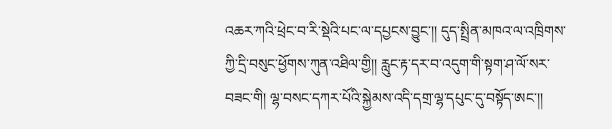འཆར་ཀའི་ཕྲེང་བ་རི་སྡེའི་པང་ལ་དཔྱངས་བྱུང་།། དུད་སྤྲིན་མཁའ་ལ་འཁྲིགས་ཀྱི་དྲི་བསུང་ཕྱོགས་ཀུན་འཐིལ་གྱི།། རླུང་རྟ་དར་བ་འདུག་གི་སྟག་ཤ་ལོ་སར་བཟང་གི། ལྷ་བསང་དཀར་པོའི་སྐྱེམས་འདི་དགྲ་ལྷ་དཔུང་དུ་བསྟོད་ཨང་།།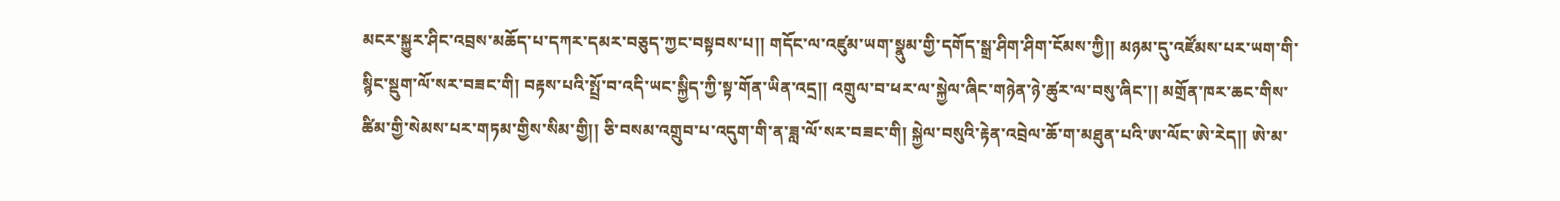མངར་སྐྱུར་ཤིང་འབྲས་མཆོད་པ་དཀར་དམར་བཅུད་ཀྱང་བསྟབས་པ།། གདོང་ལ་འཛུམ་ཡག་སྣུམ་གྱི་དགོད་སྒྲ་ཤིག་ཤིག་ངོམས་ཀྱི།། མཉམ་དུ་འཛོམས་པར་ཡག་གི་སྙིང་སྡུག་ལོ་སར་བཟང་གི། བརྟས་པའི་སྤྲོ་བ་འདི་ཡང་སྐྱིད་ཀྱི་སྟ་གོན་ཡིན་འདྲ།། འགྲུལ་བ་ཕར་ལ་སྐྱེལ་ཞིང་གཉེན་ཉེ་ཚུར་ལ་བསུ་ཞིང་།། མགྲོན་ཁར་ཆང་གིས་ཚིམ་གྱི་སེམས་པར་གཏམ་གྱིས་སིམ་གྱི།། ཅི་བསམ་འགྲུབ་པ་འདུག་གི་ན་ཟླ་ལོ་སར་བཟང་གི། སྐྱེལ་བསུའི་རྟེན་འབྲེལ་ཆོ་ག་མཐུན་པའི་ཨ་ལོང་ཨེ་རེད།། ཨེ་མ་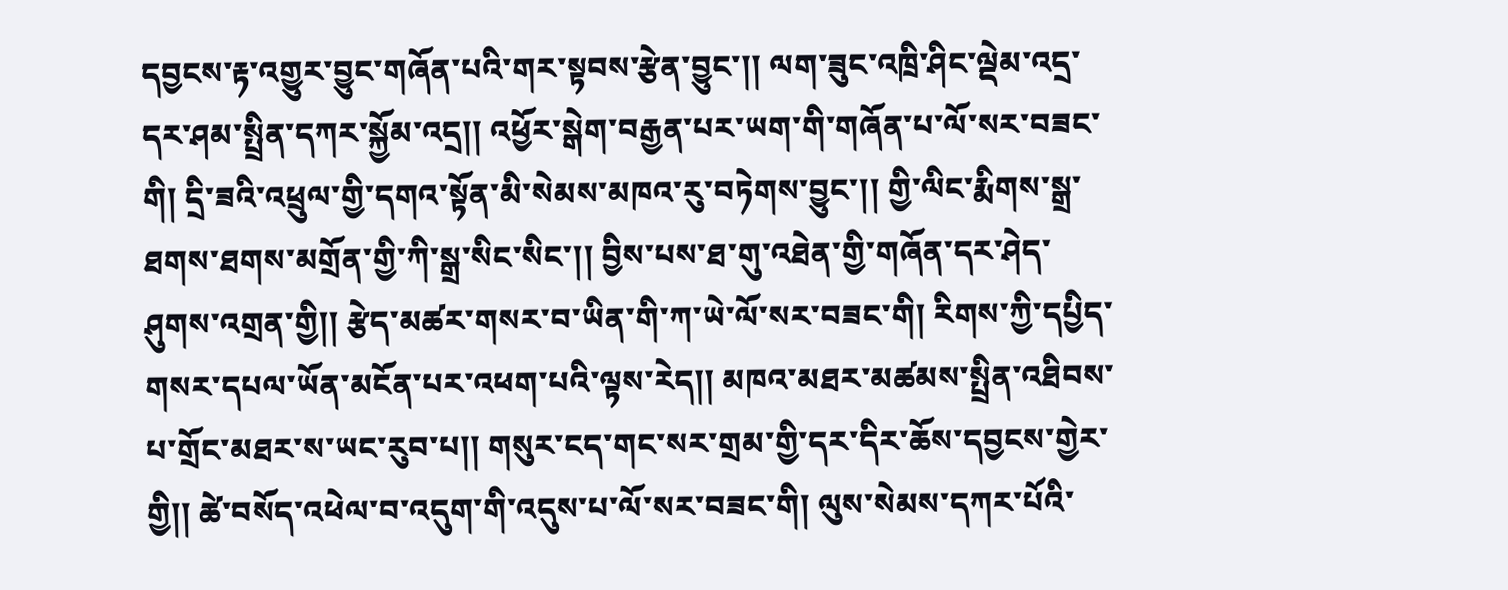དབྱངས་རྟ་འགྱུར་བྱུང་གཞོན་པའི་གར་སྟབས་རྩེན་བྱུང་།། ལག་ཟུང་འཁྲི་ཤིང་ལྡེམ་འདྲ་དར་ཤམ་སྤྲིན་དཀར་སྐྱོམ་འདྲ།། འཕྱོར་སྒེག་བརྒྱན་པར་ཡག་གི་གཞོན་པ་ལོ་སར་བཟང་གི། དྲི་ཟའི་འཕྲུལ་གྱི་དགའ་སྟོན་མི་སེམས་མཁའ་རུ་བཏེགས་བྱུང་།། གྱི་ལིང་རྨིགས་སྒྲ་ཐགས་ཐགས་མགྲོན་གྱི་ཀི་སྒྲ་སིང་སིང་།། བྱིས་པས་ཐ་གུ་འཐེན་གྱི་གཞོན་དར་ཤེད་ཤུགས་འགྲན་གྱི།། རྩེད་མཚར་གསར་བ་ཡིན་གི་ཀ་ཡེ་ལོ་སར་བཟང་གི། རིགས་ཀྱི་དཔྱིད་གསར་དཔལ་ཡོན་མངོན་པར་འཕག་པའི་ལྟས་རེད།། མཁའ་མཐར་མཚམས་སྤྲིན་འཐིབས་པ་གྲོང་མཐར་ས་ཡང་རུབ་པ།། གསུར་ངད་གང་སར་གྲམ་གྱི་དར་དིར་ཆོས་དབྱངས་གྱེར་གྱི།། ཚེ་བསོད་འཕེལ་བ་འདུག་གི་འདུས་པ་ལོ་སར་བཟང་གི། ལུས་སེམས་དཀར་པོའི་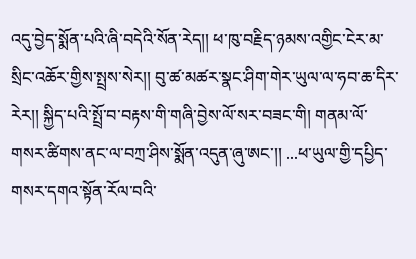འདུ་བྱེད་སྨོན་པའི་ཞི་བདེའི་སོན་རེད།། ཕ་ཁུ་བརྗིད་ཉམས་འགྱིང་ངེར་མ་སྲིང་འཆོར་གྱིས་སྤྲས་སེར།། བུ་ཚ་མཚར་སྣང་ཤིག་གེར་ཡུལ་ལ་ཧབ་ཆ་དིར་རེར།། སྐྱིད་པའི་སྤྲོ་བ་བརྟས་གི་གཞི་བྱེས་ལོ་སར་བཟང་གི། གནམ་ལོ་གསར་ཚིགས་ནང་ལ་བཀྲ་ཤིས་སྨོན་འདུན་ཞུ་ཨང་།། ...ཕ་ཡུལ་གྱི་དཔྱིད་གསར་དགའ་སྟོན་རོལ་བའི་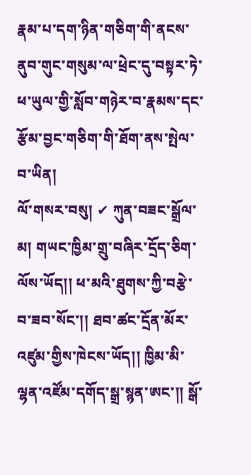རྣམ་པ་དག་ཉིན་གཅིག་གི་ནངས་ནུབ་གུང་གསུམ་ལ་ཕྲེང་དུ་བསྟར་ཏེ་ཕ་ཡུལ་གྱི་སློབ་གཉེར་བ་རྣམས་དང་རྩོམ་བྱང་གཅིག་གི་ཐོག་ནས་སྤེལ་བ་ཡིན།
ལོ་གསར་བསུ། ✔ ཀུན་བཟང་སྒྲོལ་མ། གཡང་ཁྱིམ་གྲུ་བཞིར་དྲོད་ཅིག་ལོས་ཡོད།། ཕ་མའི་ཐུགས་ཀྱི་བརྩེ་བ་ཟབ་སོང་།། ཐབ་ཚང་དྲོན་མོར་འཛུམ་གྱིས་ཁེངས་ཡོད།། ཁྱིམ་མི་ལྷན་འཛོམ་དགོད་སྒྲ་སྙན་ཨང་།། སྒོ་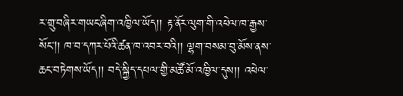ར་གྲུ་བཞིར་གཡང་ཞིག་འཁྱིལ་ཡོད།། རྟ་ནོར་ལུག་གི་འཕེལ་ཁ་རྒྱས་སོང།། ཁ་བ་དཀར་པོའི་ཚན་ཁ་འབར་བའི།། ལྷག་བསམ་བུ་མོས་ནས་ཆང་བཏེགས་ཡོད།། བདེ་སྐྱིད་དཔལ་གྱི་མཚོ་མོ་འཁྱིལ་དུས།། འཕེལ་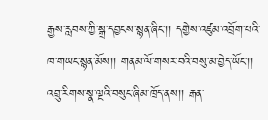རྒྱས་རླབས་ཀྱི་སྒྲ་དབྱངས་སྙན་ཞིང་།། དགྱེས་འཛུམ་འབྲོག་པའི་ཁ་གཡང་སྙན་མོས།། གནམ་ལོ་གསར་བའི་བསུ་མ་བྱེད་ཡོང་།། འབྲུ་རིགས་སྣ་ལྔའི་བསུང་ཞིམ་ཁྲོད་ནས།། རྒན་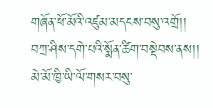གཞོན་ཕོ་མོའི་འཛུམ་མདངས་བསུ་འགྲོ།། བཀྲ་ཤིས་དགེ་པའི་སྨོན་ཚིག་བསྡེབས་ནས།། མེ་མོ་ཁྱི་ཡི་ལོ་གསར་བསུ་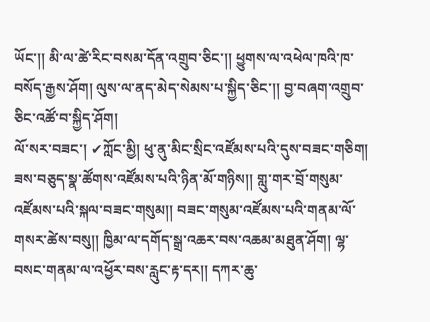ཡོང་།། མི་ལ་ཚེ་རིང་བསམ་དོན་འགྲུབ་ཅིང་།། ཕྱུགས་ལ་འཕེལ་ཁའི་ཁ་བསོད་རྒྱས་ཤོག། ལུས་ལ་ནད་མེད་སེམས་པ་སྐྱིད་ཅིང་།། བྱ་བཞག་འགྲུབ་ཅིང་འཚོ་བ་སྐྱིད་ཤོག།
ལོ་སར་བཟང་། ✔ཀློང་མྱི། ཕུ་ནུ་མིང་སྲིང་འཛོམས་པའི་དུས་བཟང་གཅིག། ཟས་བཅུད་སྣ་ཚོགས་འཛོམས་པའི་ཉིན་མོ་གཉིས།། གླུ་གར་བྲོ་གསུམ་འཛོམས་པའི་སྐལ་བཟང་གསུམ།། བཟང་གསུམ་འཛོམས་པའི་གནམ་ལོ་གསར་ཚེས་བསུ།། ཁྱིམ་ལ་དགོད་སྒྲ་འཆར་བས་འཆམ་མཐུན་ཤོག། ལྷ་བསང་གནམ་ལ་འཕྱོར་བས་རླུང་རྟ་དར།། དཀར་ཆུ་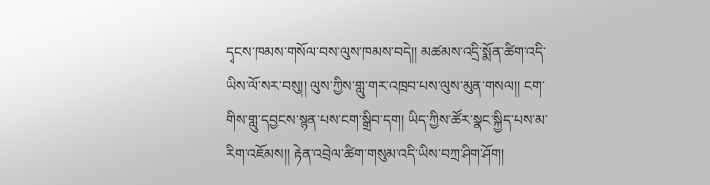དྭངས་ཁམས་གསོལ་བས་ལུས་ཁམས་བདེ།། མཚམས་འདྲི་སྨོན་ཚིག་འདི་ཡིས་ལོ་སར་བསུ།། ལུས་ཀྱིས་གླུ་གར་འཁྲབ་པས་ལུས་མུན་གསལ།། ངག་གིས་གླུ་དབྱངས་སྙན་པས་ངག་སྒྲིབ་དག། ཡིད་ཀྱིས་ཚོར་སྣང་སྐྱིད་པས་མ་རིག་འཇོམས།། རྟེན་འབྲེལ་ཚིག་གསུམ་འདི་ཡིས་བཀྲ་ཤིག་ཤོག།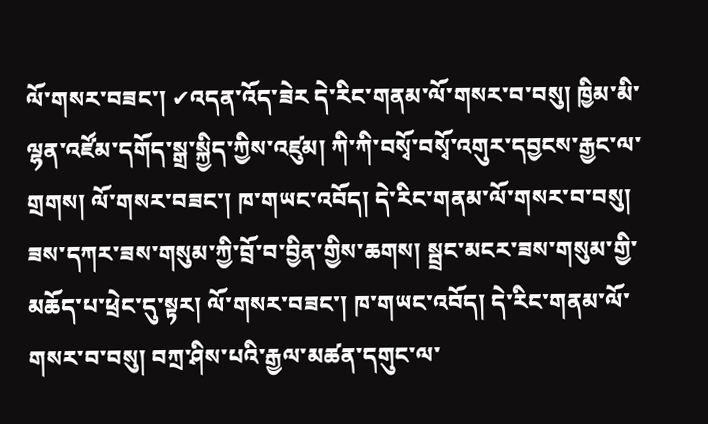ལོ་གསར་བཟང་། ✔འདན་འོད་ཟེར དེ་རིང་གནམ་ལོ་གསར་བ་བསུ། ཁྱིམ་མི་ལྷན་འཛོམ་དགོད་སྒྲ་སྐྱིད་ཀྱིས་འཛུམ། ཀི་ཀི་བསྭོ་བསྭོ་འགུར་དབྱངས་རྒྱང་ལ་གྲགས། ལོ་གསར་བཟང་། ཁ་གཡང་འབོད། དེ་རིང་གནམ་ལོ་གསར་བ་བསུ། ཟས་དཀར་ཟས་གསུམ་ཀྱི་བྲོ་བ་བྱིན་གྱིས་ཆགས། སྦྲང་མངར་ཟས་གསུམ་གྱི་མཆོད་པ་ཕྲེང་དུ་སྟར། ལོ་གསར་བཟང་། ཁ་གཡང་འབོད། དེ་རིང་གནམ་ལོ་གསར་བ་བསུ། བཀྲ་ཤིས་པའི་རྒྱལ་མཚན་དགུང་ལ་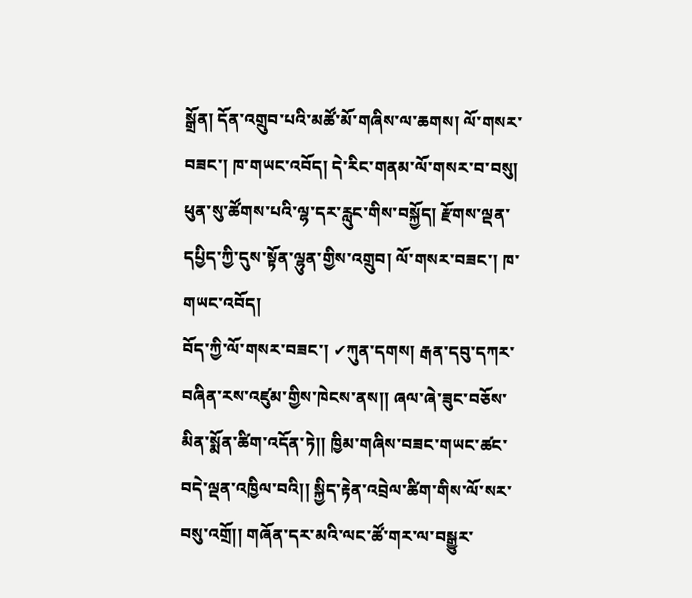སྒྲོན། དོན་འགྲུབ་པའི་མཚོ་མོ་གཞིས་ལ་ཆགས། ལོ་གསར་བཟང་། ཁ་གཡང་འབོད། དེ་རིང་གནམ་ལོ་གསར་བ་བསུ། ཕུན་སུ་ཚོགས་པའི་ལྷ་དར་རླུང་གིས་བསྐྱོད། རྫོགས་ལྡན་དཔྱིད་ཀྱི་དུས་སྟོན་ལྷུན་གྱིས་འགྲུབ། ལོ་གསར་བཟང་། ཁ་གཡང་འབོད།
བོད་ཀྱི་ལོ་གསར་བཟང་། ✔ཀུན་དགས། རྒན་དབུ་དཀར་བཞིན་རས་འཛུམ་གྱིས་ཁེངས་ནས།། ཞལ་ཞེ་ཟུང་བཅོས་མིན་སྨོན་ཚིག་འདོན་ཏེ།། ཁྱིམ་གཞིས་བཟང་གཡང་ཚང་བདེ་ལྡན་འཁྱིལ་བའི།། སྐྱིད་རྟེན་འབྲེལ་ཚིག་གིས་ལོ་སར་བསུ་འགྲོ།། གཞོན་དར་མའི་ལང་ཚོ་གར་ལ་བསྒྱུར་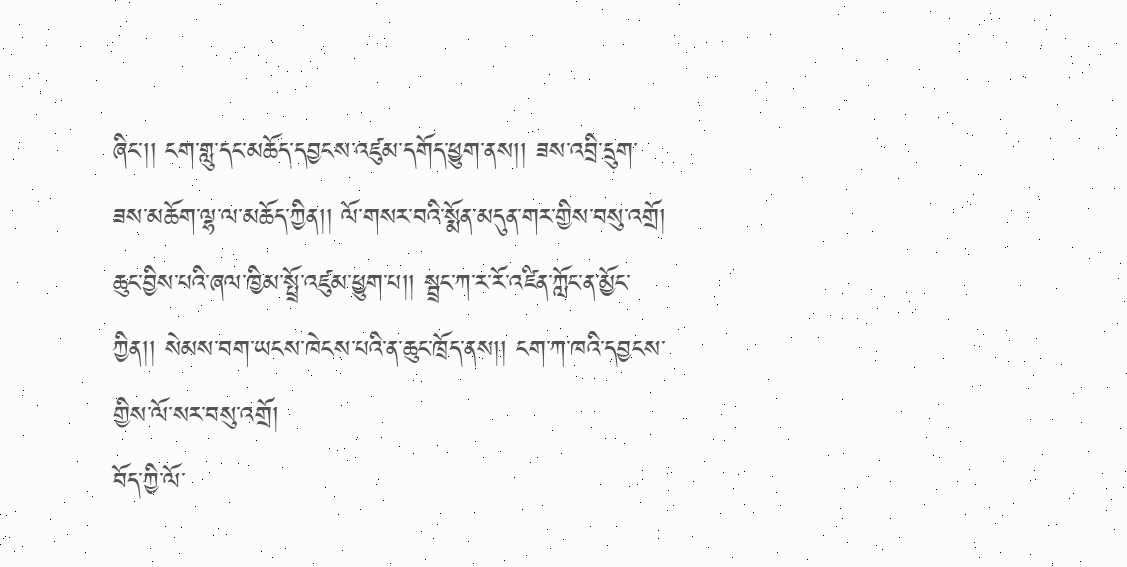ཞིང་།། ངག་གླུ་དང་མཆོད་དབྱངས་འཛུམ་དགོད་ཕྱུག་ནས།། ཟས་འབྲི་དྲུག་ཟས་མཆོག་ལྷ་ལ་མཆོད་ཀྱིན།། ལོ་གསར་བའི་སྨོན་མདུན་གར་གྱིས་བསུ་འགྲོ། ཆུང་བྱིས་པའི་ཞལ་ཁྱིམ་སྤྲོ་འཛུམ་ཕྱུག་པ།། སྦྲང་ཀ་ར་རོ་འཛིན་ཀློང་ན་མྱོང་ཀྱིན།། སེམས་བག་ཡངས་ཁེངས་པའི་ན་ཆུང་ཁྲོད་ནས།། ངག་ཀ་ཁའི་དབྱངས་གྱིས་ལོ་སར་བསུ་འགྲོ།
བོད་ཀྱི་ལོ་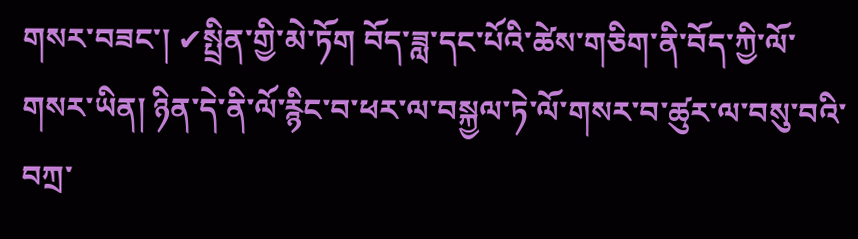གསར་བཟང་། ✔སྤྲིན་གྱི་མེ་ཏོག བོད་ཟླ་དང་པོའི་ཚེས་གཅིག་ནི་བོད་ཀྱི་ལོ་གསར་ཡིན། ཉིན་དེ་ནི་ལོ་རྙིང་བ་ཕར་ལ་བསྐྱལ་ཏེ་ལོ་གསར་བ་ཚུར་ལ་བསུ་བའི་བཀྲ་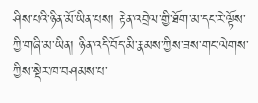ཤིས་པའི་ཉིན་མོ་ཡིན་པས། རྟེན་འབྲེལ་གྱི་ཐོག་མ་དང་རེ་ལྟོས་ཀྱི་གཞི་མ་ཡིན། ཉིན་འདི་བོད་མི་རྣམས་ཀྱིས་ཟས་གང་ལེགས་ཀྱིས་སྡེར་ཁ་བཤམས་པ་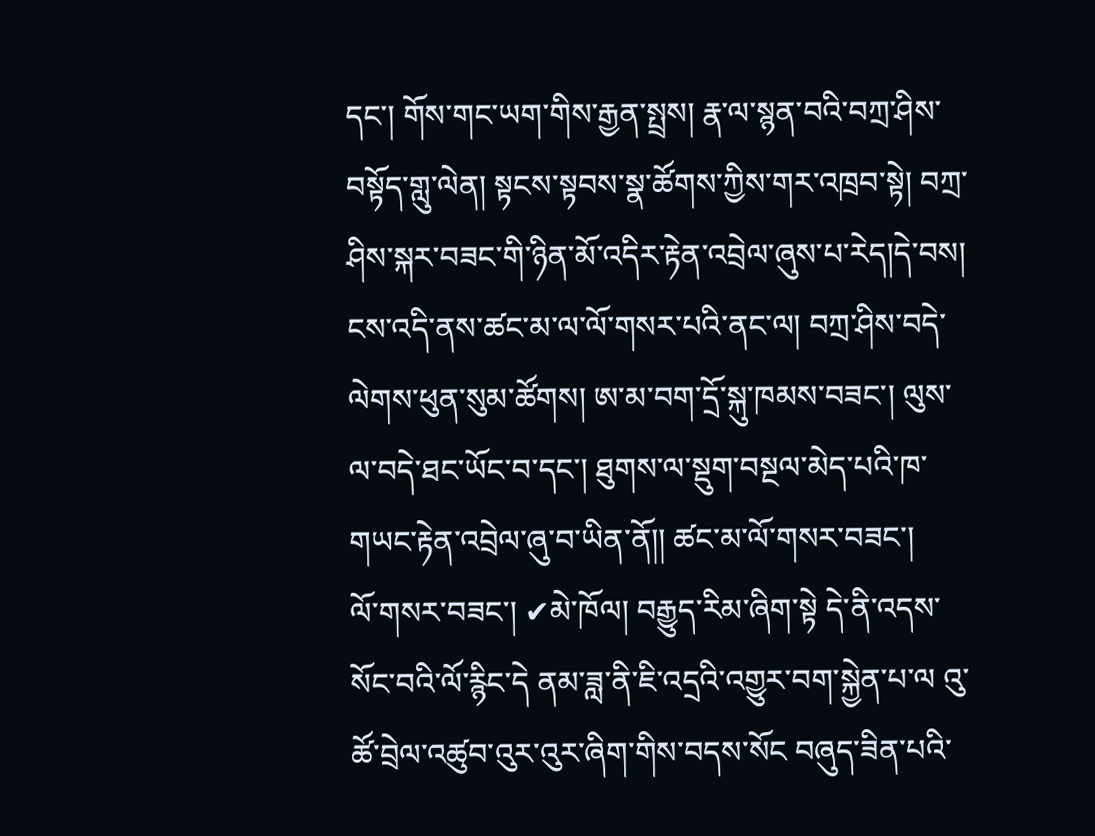དང་། གོས་གང་ཡག་གིས་རྒྱན་སྤྲས། རྣ་ལ་སྙན་བའི་བཀྲ་ཤིས་བསྟོད་གླུ་ལེན། སྟངས་སྟབས་སྣ་ཚོགས་ཀྱིས་གར་འཁྲབ་སྟེ། བཀྲ་ཤིས་སྐར་བཟང་གི་ཉིན་མོ་འདིར་རྟེན་འབྲེལ་ཞུས་པ་རེད།དེ་བས། ངས་འདི་ནས་ཚང་མ་ལ་ལོ་གསར་པའི་ནང་ལ། བཀྲ་ཤིས་བདེ་ལེགས་ཕུན་སུམ་ཚོགས། ཨ་མ་བག་དྲོ་སྐུ་ཁམས་བཟང་། ལུས་ལ་བདེ་ཐང་ཡོང་བ་དང་། ཐུགས་ལ་སྡུག་བསྔལ་མེད་པའི་ཁ་གཡང་རྟེན་འབྲེལ་ཞུ་བ་ཡིན་ནོ།། ཚང་མ་ལོ་གསར་བཟང་།
ལོ་གསར་བཟང་། ✔མེ་ཁོལ། བརྒྱུད་རིམ་ཞིག་སྟེ དེ་ནི་འདས་སོང་བའི་ལོ་རྙིང་དེ ནམ་ཟླ་ནི་ཇི་འདྲའི་འགྱུར་བག་སྐྱེན་པ་ལ འུ་ཚོ་བྲེལ་འཚུབ་འུར་འུར་ཞིག་གིས་བདས་སོང བཞུད་ཟིན་པའི་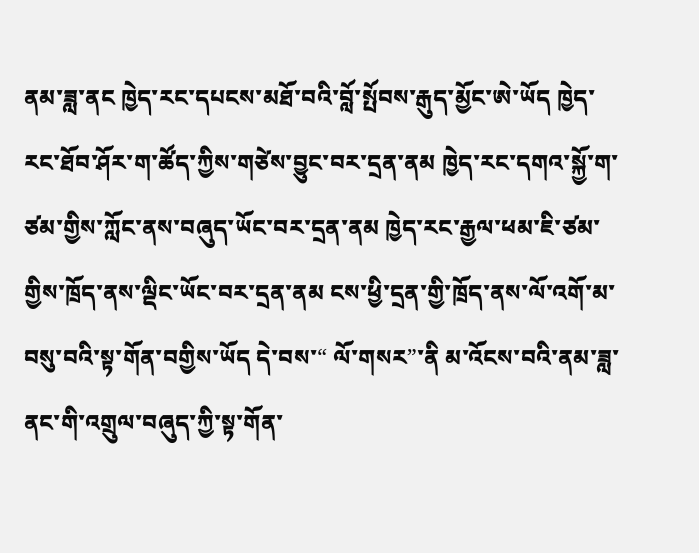ནམ་ཟླ་ནང ཁྱེད་རང་དཔངས་མཐོ་བའི་བློ་སྤོབས་རྒུད་མྱོང་ཨེ་ཡོད ཁྱེད་རང་ཐོབ་ཤོར་ག་ཚོད་ཀྱིས་གཙེས་བྱུང་བར་དྲན་ནམ ཁྱེད་རང་དགའ་སྐྱོ་ག་ཙམ་གྱིས་ཀློང་ནས་བཞུད་ཡོང་བར་དྲན་ནམ ཁྱེད་རང་རྒྱལ་ཕམ་ཇི་ཙམ་གྱིས་ཁྲོད་ནས་ལྡིང་ཡོང་བར་དྲན་ནམ ངས་ཕྱི་དྲན་གྱི་ཁྲོད་ནས་ལོ་འགོ་མ་བསུ་བའི་སྟ་གོན་བགྱིས་ཡོད དེ་བས་“ ལོ་གསར”་ནི མ་འོངས་བའི་ནམ་ཟླ་ནང་གི་འགྲུལ་བཞུད་ཀྱི་སྟ་གོན་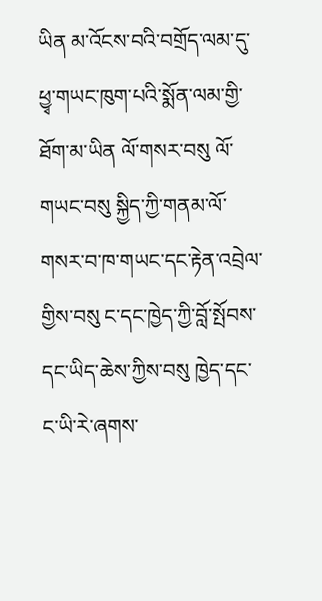ཡིན མ་འོངས་བའི་བགྲོད་ལམ་དུ་ཕྱྭ་གཡང་ཁུག་པའི་སྨོན་ལམ་གྱི་ཐོག་མ་ཡིན ལོ་གསར་བསུ ལོ་གཡང་བསུ སྐྱིད་ཀྱི་གནམ་ལོ་གསར་བ་ཁ་གཡང་དང་རྟེན་འབྲེལ་གྱིས་བསུ ང་དང་ཁྱེད་ཀྱི་བློ་སྤོབས་དང་ཡིད་ཆེས་ཀྱིས་བསུ ཁྱེད་དང་ང་ཡི་རེ་ཞགས་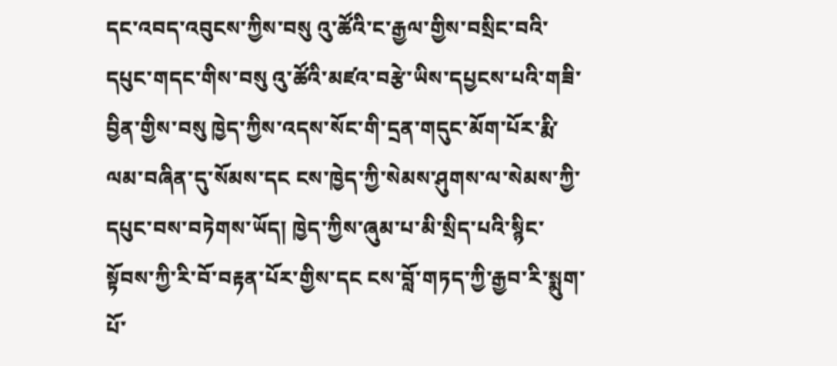དང་འབད་འབུངས་ཀྱིས་བསུ འུ་ཚོའི་ང་རྒྱལ་གྱིས་བསྲིང་བའི་དཔུང་གདང་གིས་བསུ འུ་ཚོའི་མཛའ་བརྩེ་ཡིས་དཔྱངས་པའི་གཟི་བྱིན་གྱིས་བསུ ཁྱེད་ཀྱིས་འདས་སོང་གི་དྲན་གདུང་མོག་པོར་རྨི་ལམ་བཞིན་དུ་སོམས་དང ངས་ཁྱེད་ཀྱི་སེམས་ཤུགས་ལ་སེམས་ཀྱི་དཔུང་བས་བཏེགས་ཡོད། ཁྱེད་ཀྱིས་ཞུམ་པ་མི་སྲིད་པའི་སྙིང་སྟོབས་ཀྱི་རི་བོ་བརྟན་པོར་གྱིས་དང ངས་བློ་གཏད་ཀྱི་རྒྱབ་རི་སྨུག་པོ་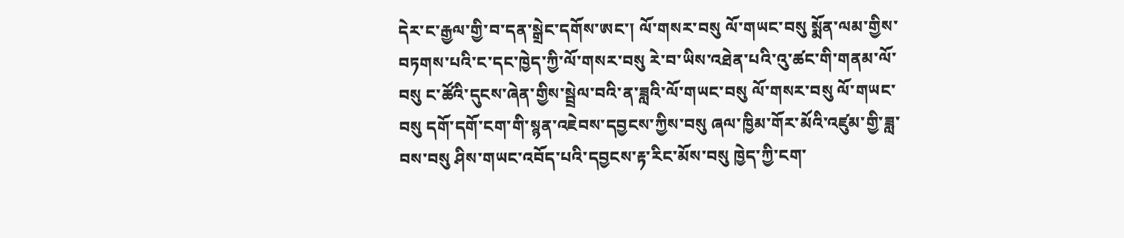དེར་ང་རྒྱལ་གྱི་བ་དན་སྒྲེང་དགོས་ཨང་། ལོ་གསར་བསུ ལོ་གཡང་བསུ སྨོན་ལམ་གྱིས་བཏགས་པའི་ང་དང་ཁྱེད་ཀྱི་ལོ་གསར་བསུ རེ་བ་ཡིས་འཐེན་པའི་འུ་ཚང་གི་གནམ་ལོ་བསུ ང་ཚོའི་དུངས་ཞེན་གྱིས་སྦྲེལ་བའི་ན་ཟླའི་ལོ་གཡང་བསུ ལོ་གསར་བསུ ལོ་གཡང་བསུ དགོ་དགོ་ངག་གི་སྙན་འཇེབས་དབྱངས་ཀྱིས་བསུ ཞལ་ཁྱིམ་གོར་མོའི་འཛུམ་གྱི་ཟླ་བས་བསུ ཤིས་གཡང་འབོད་པའི་དབྱངས་རྟ་རིང་མོས་བསུ ཁྱེད་ཀྱི་ངག་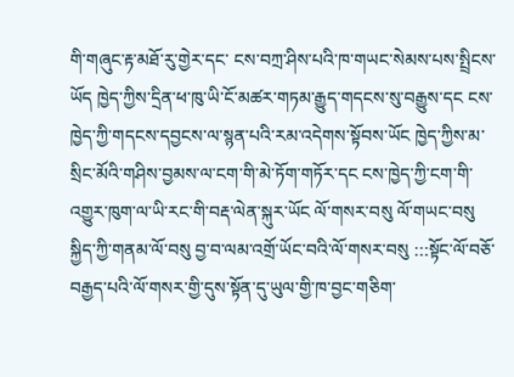གི་གཞུང་རྟ་མཐོ་རུ་གྱེར་དང་ ངས་བཀྲ་ཤིས་པའི་ཁ་གཡང་སེམས་པས་སྤྲིངས་ཡོད ཁྱེད་ཀྱིས་དྲིན་ཕ་ཁུ་ཡི་ངོ་མཚར་གཏམ་རྒྱུད་གདངས་སུ་བརྒྱུས་དང ངས་ཁྱེད་ཀྱི་གདངས་དབྱངས་ལ་སྙན་པའི་རམ་འདེགས་སྟོབས་ཡོང ཁྱེད་ཀྱིས་མ་སྲིང་མོའི་གཤིས་བྱམས་ལ་ངག་གི་མེ་ཏོག་གཏོར་དང ངས་ཁྱེད་ཀྱི་ངག་གི་འགྱུར་ཁུག་ལ་ཡི་རང་གི་བརྡ་ལེན་སྐུར་ཡོང ལོ་གསར་བསུ ལོ་གཡང་བསུ སྐྱིད་ཀྱི་གནམ་ལོ་བསུ བྱ་བ་ལམ་འགྲོ་ཡོང་བའི་ལོ་གསར་བསུ :::སྟོང་ལོ་བཅོ་བརྒྱད་པའི་ལོ་གསར་གྱི་དུས་སྟོན་དུ་ཡུལ་གྱི་ཁ་བྱང་གཅིག་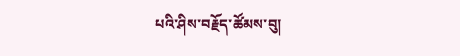པའི་ཤིས་བརྗོད་ཚོམས་བུ།